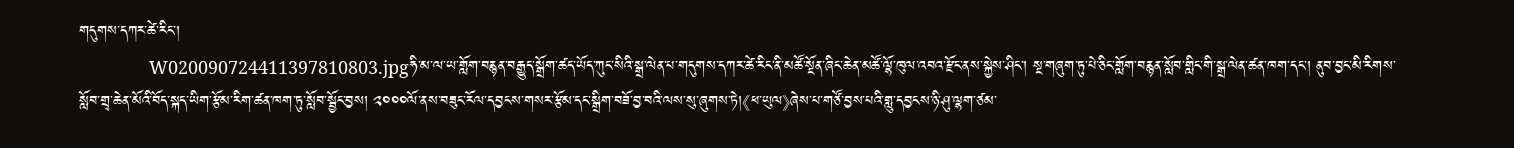གདུགས་དཀར་ཚེ་རིང་།
              W020090724411397810803.jpgཧི་མ་ལ་ཡ་གློག་བརྙན་བརྒྱུད་སྒྲོག་ཚད་ཡོད་ཀུང་སིའི་སྒྲ་ལེན་པ་གདུགས་དཀར་ཚེ་རིང་ནི་མཚོ་སྔོན་ཞིང་ཆེན་མཚོ་ལྷོ་ཁུལ་འབའ་རྫོང་ནས་སྐྱེས་ཤིང་། སྔ་གཞུག་ཏུ་པེ་ཅིང་གློག་བརྙན་སློབ་གླིང་གི་སྒྲ་ལེན་ཚན་ཁག་དང་། ནུབ་བྱང་མི་རིགས་སློབ་གྲྭ་ཆེན་མོའི་བོད་སྐད་ཡིག་རྩོམ་རིག་ཚན་ཁག་ཏུ་སློབ་སྦྱོང་བྱས། ༢༠༠༠ལོ་ནས་བཟུང་རོལ་དབྱངས་གསར་རྩོམ་དང་སྒྲིག་བཟོ་བྱ་བའི་ལས་སུ་ཞུགས་ཏེ།《ཕ་ཡུལ》ཞེས་པ་གཙོ་བྱས་པའི་གླུ་དབྱངས་ཉི་ཤུ་ལྷག་ཙམ་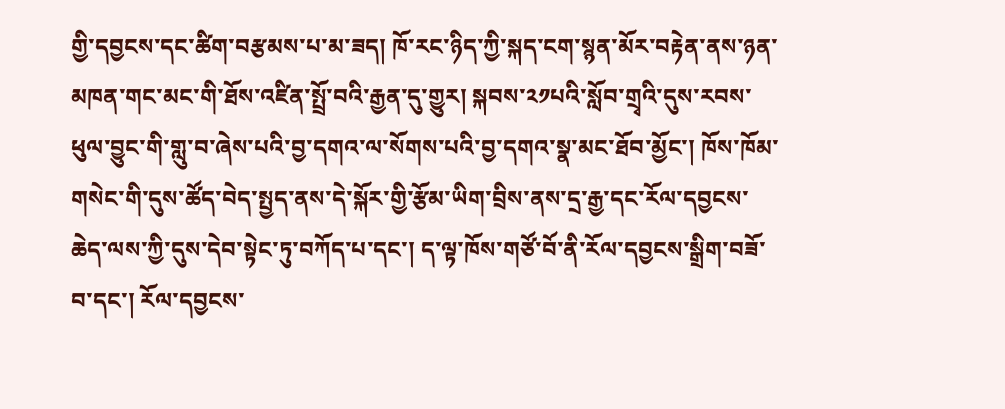གྱི་དབྱངས་དང་ཚིག་བརྩམས་པ་མ་ཟད། ཁོ་རང་ཉིད་ཀྱི་སྐད་ངག་སྙན་མོར་བརྟེན་ནས་ཉན་མཁན་གང་མང་གི་ཐོས་འཛིན་སྤྲོ་བའི་རྒྱན་དུ་གྱུར། སྐབས་༢༡པའི་སློབ་གྲྭའི་དུས་རབས་ཕུལ་བྱུང་གི་གླུ་བ་ཞེས་པའི་བྱ་དགའ་ལ་སོགས་པའི་བྱ་དགའ་སྣ་མང་ཐོབ་མྱོང་། ཁོས་ཁོམ་གསེང་གི་དུས་ཚོད་བེད་སྤྱད་ནས་དེ་སྐོར་གྱི་རྩོམ་ཡིག་བྲིས་ནས་དྲ་རྒྱ་དང་རོལ་དབྱངས་ཆེད་ལས་ཀྱི་དུས་དེབ་སྟེང་ཏུ་བཀོད་པ་དང་། ད་ལྟ་ཁོས་གཙོ་བོ་ནི་རོལ་དབྱངས་སྒྲིག་བཟོ་བ་དང་། རོལ་དབྱངས་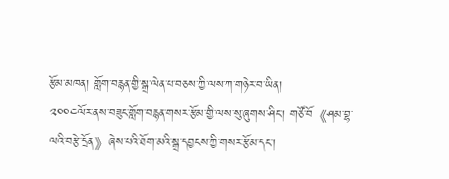རྩོམ་མཁན། གློག་བརྙན་གྱི་སྒྲ་ལེན་པ་བཅས་ཀྱི་ལས་ཀ་གཉེར་བ་ཡིན།
༢༠༠༤ལོར་ནས་བཟུང་གློག་བརྙན་གསར་རྩོམ་གྱི་ལས་སུ་ཞུགས་ཤིང་། གཙོ་བོ《ཤམ་བྷ་ལའི་བརྩེ་དྲོན》ཞེས་པའི་ཐོག་མའི་སྒྲ་དབྱངས་ཀྱི་གསར་རྩོམ་དང་།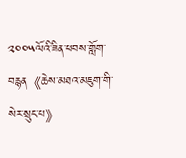༢༠༠༥ལོའི་ཟིན་ཕབས་གློག་བརྙན《ཆེས་མཐའ་མཇུག་གི་སེར་སྲུང་པ》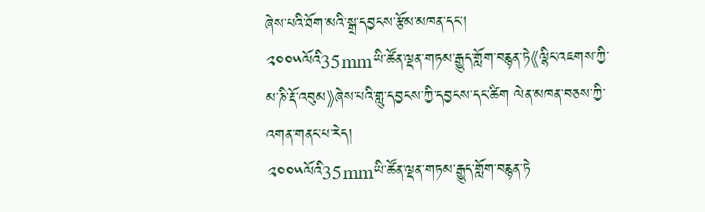ཞེས་པའི་ཐོག་མའི་སྒྲ་དབྱངས་རྩོམ་མཁན་དང་།
༢༠༠༥ལོའི35mmཡི་ཚོན་ལྡན་གཏམ་རྒྱུད་གློག་བརྙན་ཏེ《ལྷིང་འཇགས་ཀྱི་མ་ཎི་རྡོ་འབུམ》ཞེས་པའི་གླུ་དབྱངས་ཀྱི་དབྱངས་དང་ཚིག ལེན་མཁན་བཅས་ཀྱི་འགན་གནང་པ་རེད།
༢༠༠༥ལོའི35mmཡི་ཚོན་ལྡན་གཏམ་རྒྱུད་གློག་བརྙན་ཏེ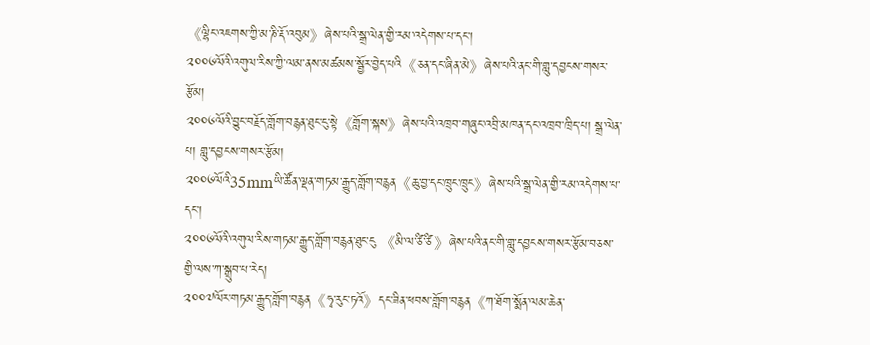《ལྷིང་འཇགས་ཀྱི་མ་ཎི་རྡོ་འབུམ》ཞེས་པའི་སྒྲ་ལེན་གྱི་རམ་འདེགས་པ་དང་།
༢༠༠༦ལོའི་འགུལ་རིས་ཀྱི་ལམ་ནས་མཚམས་སྦྱོར་བྱེད་པའི《ཅན་དང་ཞིན་མེ》ཞེས་པའི་ནང་གི་གླུ་དབྱངས་གསར་རྩོམ།
༢༠༠༦ལོའི་བྱུང་བརྗོད་གློག་བརྙན་ཐུང་ངུ་སྟེ《གློག་སྐས》ཞེས་པའི་འཁྲབ་གཞུང་འབྲི་མཁན་དང་འཁྲབ་ཁྲིད་པ། སྒྲ་ལེན་པ། གླུ་དབྱངས་གསར་རྩོམ།
༢༠༠༦ལོའི35mmཡི་ཚོན་ལྡན་གཏམ་རྒྱུད་གློག་བརྙན《ཆུ་བྱ་དང་ཁྲུང་ཁྲུང》ཞེས་པའི་སྒྲ་ལེན་གྱི་རམ་འདེགས་པ་དང་།
༢༠༠༦ལོའི་འགུལ་རིས་གཏམ་རྒྱུད་གློག་བརྙན་ཐུང་ངུ 《མི་ལ་ཙི་ཙི》ཞེས་པའི་ནང་གི་གླུ་དབྱངས་གསར་རྩོམ་བཅས་གྱི་ལས་ཀ་སྒྲུབ་པ་རེད།
༢༠༠༧ལོར་གཏམ་རྒྱུད་གློག་བརྙན《ཧྭ་རུང་ཏའོ》དང་ཟིན་ཕབས་གློག་བརྙན《ཀ་ཐོག་སྨོན་ལམ་ཆེན་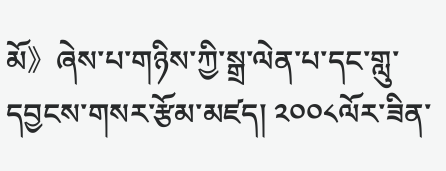མོ》ཞེས་པ་གཉིས་ཀྱི་སྒྲ་ལེན་པ་དང་གླུ་དབྱངས་གསར་རྩོམ་མཛད། ༢༠༠༨ལོར་ཟིན་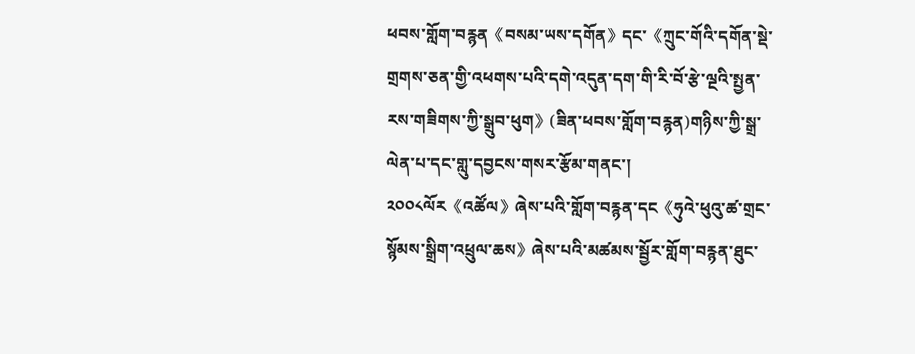ཕབས་གློག་བརྙན《བསམ་ཡས་དགོན》དང་《ཀྲུང་གོའི་དགོན་སྡེ་གྲགས་ཅན་གྱི་འཕགས་པའི་དགེ་འདུན་དག་གི་རི་བོ་རྩེ་ལྔའི་སྤྱན་རས་གཟིགས་ཀྱི་སྒྲུབ་ཕུག》(ཟིན་ཕབས་གློག་བརྙན)གཉིས་ཀྱི་སྒྲ་ལེན་པ་དང་གླུ་དབྱངས་གསར་རྩོམ་གནང་།
༢༠༠༨ལོར《འཚོལ》ཞེས་པའི་གློག་བརྙན་དང《ཧུའེ་ཕུའུ་ཚ་གྲང་སྙོམས་སྒྲིག་འཕྲུལ་ཆས》ཞེས་པའི་མཚམས་སྦྱོར་གློག་བརྙན་ཐུང་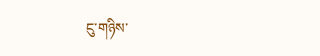ངུ་གཉིས་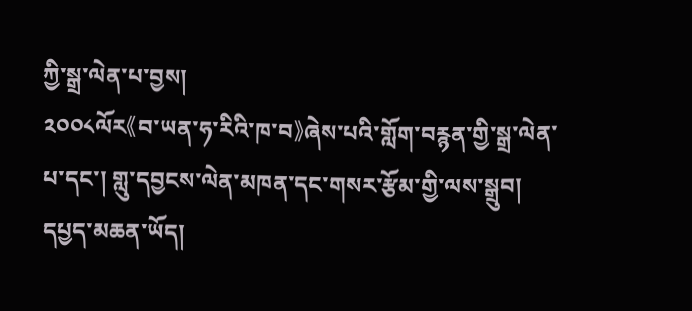ཀྱི་སྒྲ་ལེན་པ་བྱས།
༢༠༠༨ལོར《བ་ཡན་ཧ་རིའི་ཁ་བ》ཞེས་པའི་གློག་བརྙན་གྱི་སྒྲ་ལེན་པ་དང་། གླུ་དབྱངས་ལེན་མཁན་དང་གསར་རྩོམ་གྱི་ལས་སྒྲུབ།
དཔྱད་མཆན་ཡོད།